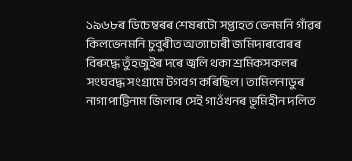১৯৬৮ৰ ডিচেম্বৰৰ শেষৰটো সপ্তাহত ভেনমনি গাঁৱৰ কিলভেনমনি চুবুৰীত অত্যাচাৰী জমিদাৰবোৰৰ বিৰুদ্ধে তুঁহজুইৰ দৰে জ্বলি থকা শ্ৰমিকসকলৰ সংঘবদ্ধ সংগ্ৰামে টগবগ কৰিছিল। তামিলনাডুৰ নাগাপাট্টিনাম জিলাৰ সেই গাওঁখনৰ ভূমিহীন দলিত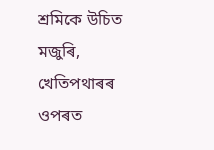শ্ৰমিকে উচিত মজুৰি, খেতিপথাৰৰ ওপৰত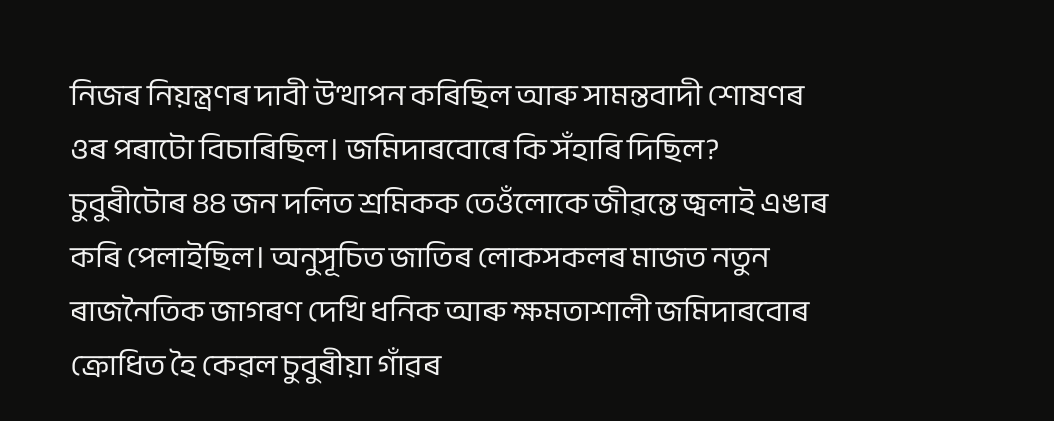নিজৰ নিয়ন্ত্ৰণৰ দাবী উত্থাপন কৰিছিল আৰু সামন্তবাদী শোষণৰ ওৰ পৰাটো বিচাৰিছিল। জমিদাৰবোৰে কি সঁহাৰি দিছিল? চুবুৰীটোৰ ৪৪ জন দলিত শ্ৰমিকক তেওঁলোকে জীৱন্তে জ্বলাই এঙাৰ কৰি পেলাইছিল। অনুসূচিত জাতিৰ লোকসকলৰ মাজত নতুন ৰাজনৈতিক জাগৰণ দেখি ধনিক আৰু ক্ষমতাশালী জমিদাৰবোৰ ক্ৰোধিত হৈ কেৱল চুবুৰীয়া গাঁৱৰ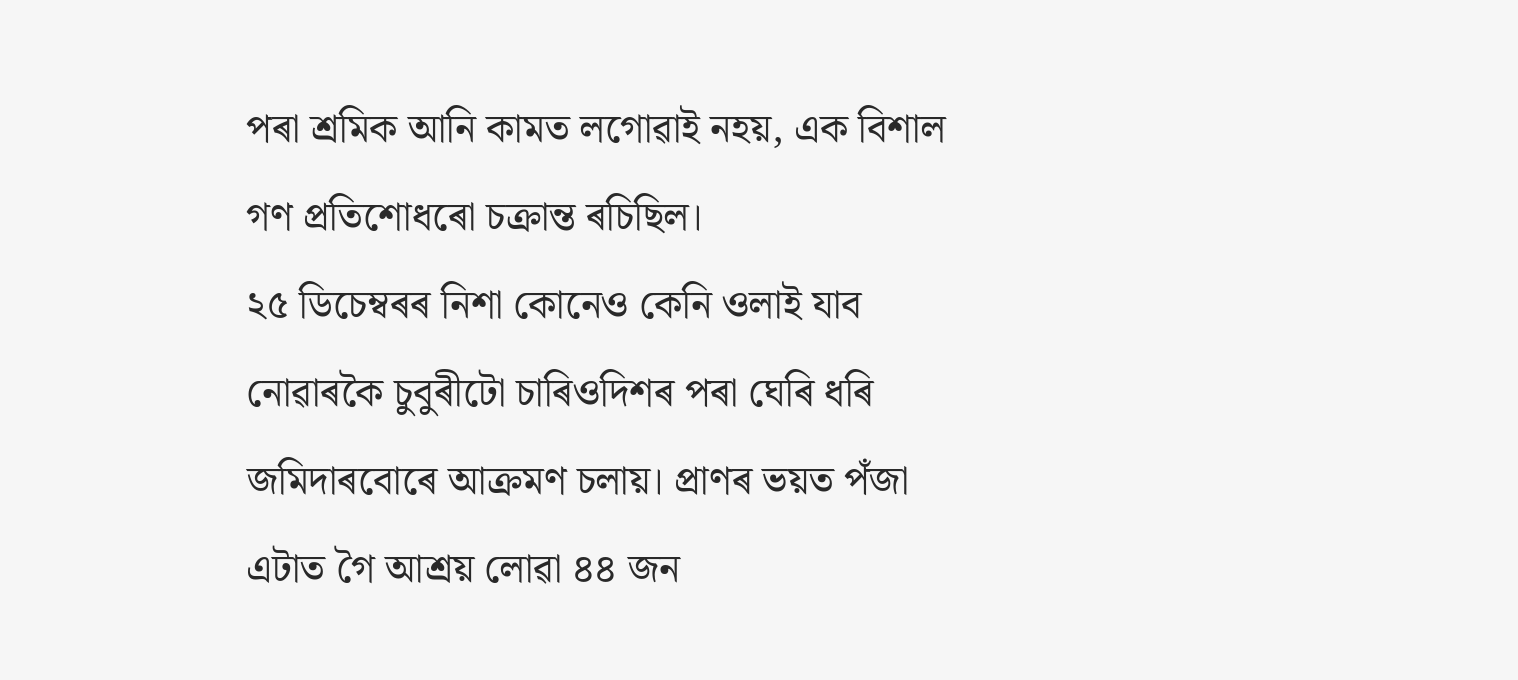পৰা শ্ৰমিক আনি কামত লগোৱাই নহয়, এক বিশাল গণ প্ৰতিশোধৰো চক্ৰান্ত ৰচিছিল।
২৫ ডিচেম্বৰৰ নিশা কোনেও কেনি ওলাই যাব নোৱাৰকৈ চুবুৰীটো চাৰিওদিশৰ পৰা ঘেৰি ধৰি জমিদাৰবোৰে আক্ৰমণ চলায়। প্ৰাণৰ ভয়ত পঁজা এটাত গৈ আশ্ৰয় লোৱা ৪৪ জন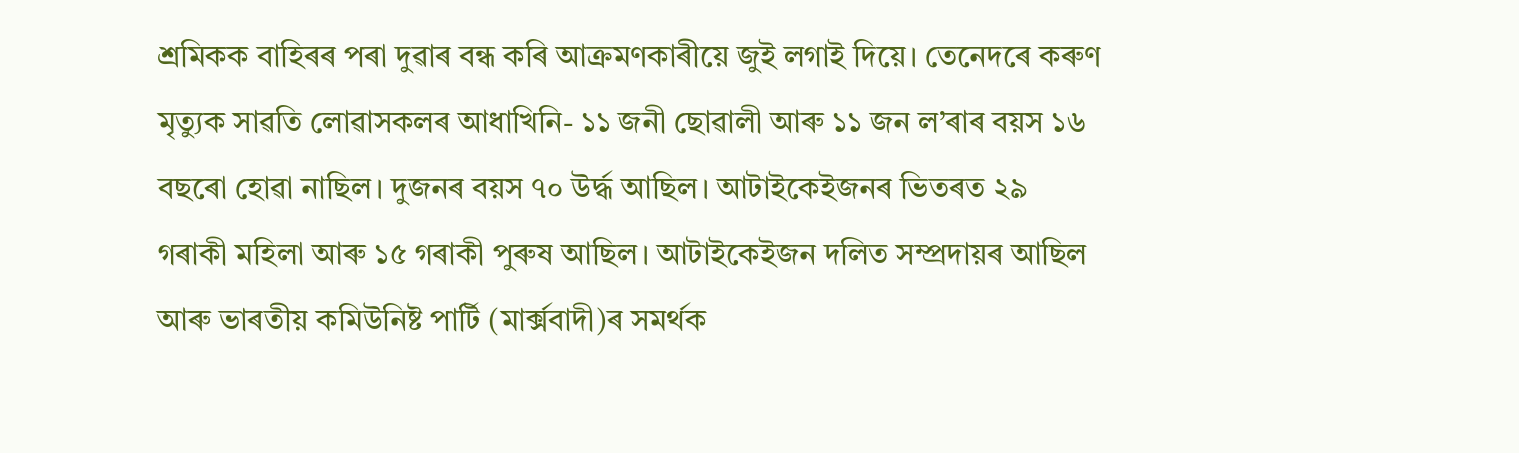শ্ৰমিকক বাহিৰৰ পৰা দুৱাৰ বন্ধ কৰি আক্ৰমণকাৰীয়ে জুই লগাই দিয়ে। তেনেদৰে কৰুণ মৃত্যুক সাৱতি লোৱাসকলৰ আধাখিনি- ১১ জনী ছোৱালী আৰু ১১ জন ল’ৰাৰ বয়স ১৬ বছৰো হোৱা নাছিল। দুজনৰ বয়স ৭০ উৰ্দ্ধ আছিল। আটাইকেইজনৰ ভিতৰত ২৯ গৰাকী মহিলা আৰু ১৫ গৰাকী পুৰুষ আছিল। আটাইকেইজন দলিত সম্প্ৰদায়ৰ আছিল আৰু ভাৰতীয় কমিউনিষ্ট পাৰ্টি (মাৰ্ক্সবাদী)ৰ সমৰ্থক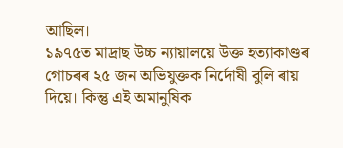আছিল।
১৯৭৫ত মাদ্ৰাছ উচ্চ ন্যায়ালয়ে উক্ত হত্যাকাণ্ডৰ গোচৰৰ ২৫ জন অভিযুক্তক নিৰ্দোষী বুলি ৰায় দিয়ে। কিন্তু এই অমানুষিক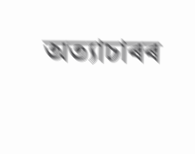অত্যাচাৰৰ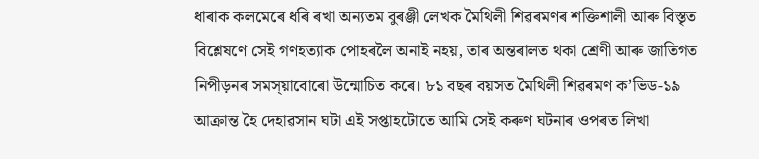ধাৰাক কলমেৰে ধৰি ৰখা অন্যতম বুৰঞ্জী লেখক মৈথিলী শিৱৰমণৰ শক্তিশালী আৰু বিস্তৃত বিশ্লেষণে সেই গণহত্যাক পোহৰলৈ অনাই নহয়, তাৰ অন্তৰালত থকা শ্ৰেণী আৰু জাতিগত নিপীড়নৰ সমস্য়াবোৰো উন্মোচিত কৰে। ৮১ বছৰ বয়সত মৈথিলী শিৱৰমণ ক’ভিড-১৯ আক্ৰান্ত হৈ দেহাৱসান ঘটা এই সপ্তাহটোতে আমি সেই কৰুণ ঘটনাৰ ওপৰত লিখা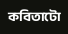কবিতাটো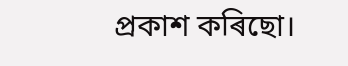প্ৰকাশ কৰিছো।